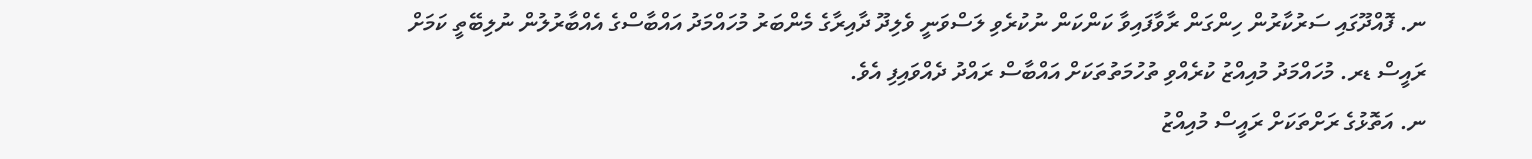ނ. ފޮއްދޫގައި ސަރުކާރުން ހިންގަން ރާވާފައިވާ ކަންކަން ނުކުރެވި ލަސްވަނީ ވެލިދޫ ދާއިރާގެ މެންބަރު މުހައްމަދު އައްބާސްގެ އެއްބާރުލުން ނުލިބޭތީ ކަމަށް ރައީސް ޑރ. މުހައްމަދު މުއިއްޒު ކުރެއްވި ތުހުމަތުތަކަށް އައްބާސް ރައްދު ދެއްވައިފި އެވެ.
ނ. އަތޮޅުގެ ރަށްތަކަށް ރައީސް މުއިއްޒު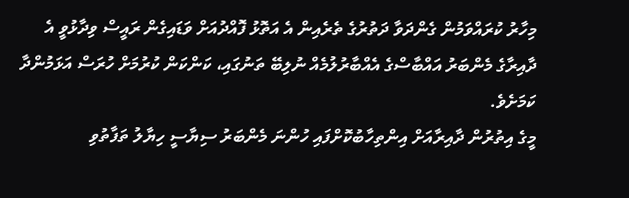މިހާރު ކުރައްވަމުން ގެންދަވާ ދަތުރުގެ ތެރެއިން އެ އަތޮޅު ފޮއްދުއަށް ވަޑައިގެން ރައީސް ވިދާޅުވީ އެ ދާއިރާގެ މެންބަރު އައްބާސްގެ އެއްބާރުލުމެއް ނުލިބޭ ތަނުގައި، ކަންކަން ކުރުމަށް ހުރަސް އަޅަމުންދާ ކަމަށެވެ.
މީގެ އިތުރުން ދާއިރާއަށް އިންތިހާބުކޮށްފައި ހުންނަ މެންބަރު ސިޔާސީ ހިޔާލު ތަފާތުވި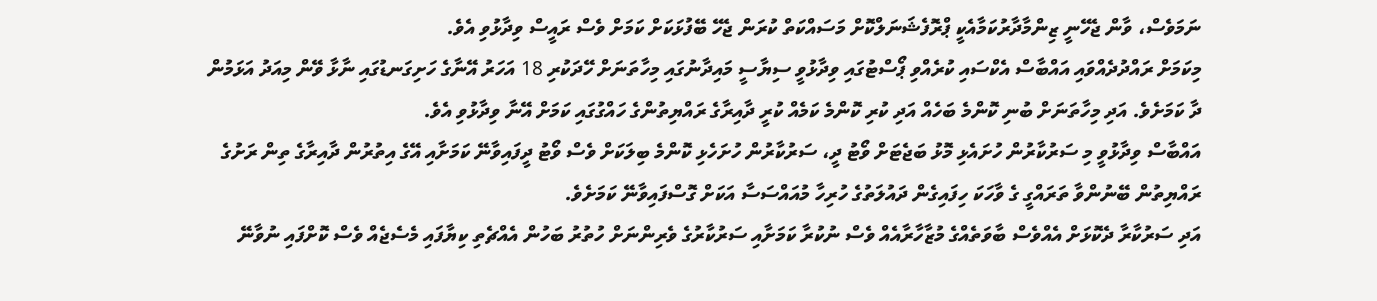ނަމަވެސް، ވާން ޖެހޭނީ ޒިންމާދާރުކަމާއެކީ ޕްރޮފެޝަނަލްކޮށް މަސައްކަތް ކުރަން ޖެހޭ ބޭފުޅަކަށް ކަމަށް ވެސް ރައީސް ވިދާޅުވި އެވެ.
މިކަމަށް ރައްދުދެއްވައި އައްބާސް އެކްސައި ކުރެއްވި ޕޯސްޓުގައި ވިދާޅުވީ ސިޔާސީ މައިދާނުގައި މިހާތަނަށް ހޭދަކުރި 18 އަހަރު އޭނާގެ ހަށިގަނޑުގައި ނާޅާ ވޭން މިއަދު އަޅަމުން ދާ ކަމަށެވެ. އަދި މިހާތަނަށް ބުނި ކޮންމެ ބަހެއް އަދި ކުރި ކޮންމެ ކަމެއް ކުރީ ދާއިރާގެ ރައްޔިތުންގެ ހައްގުގައި ކަމަށް އޭނާ ވިދާޅުވި އެވެ.
އައްބާސް ވިދާޅުވީ މި ސަރުކާރުން ހުށައެޅި މޮޅު ބަޖެޓަށް ވޯޓު ދީ، ސަރުކާރުން ހުށަހެޅި ކޮންމެ ބިލަކަށް ވެސް ވޯޓު ދީފައިވާނޭ ކަމަށާއި އޭގެ އިތުރުން ދާއިރާގެ ތިން ރަށުގެ ރައްޔިތުން ބޭނުންވާ ތަރައްގީ ގެ ވާހަކަ ހިފައިގެން ދައުލަތުގެ ހުރިހާ މުއައްސަސާ އަކަށް ގޮސްފައިވާނޭ ކަމަށެވެ.
އަދި ސަރުކާރާ ދެކޮޅަށް އެއްވެސް ބާވަތެއްގެ މުޒާހާރާއެއް ވެސް ނުކުރާ ކަމަށާއި ސަރުކާރުގެ ވެރިންނަށް ހުތުރު ބަހުން އެއްޗެތި ކިޔާފައި މެސެޖެއް ވެސް ކޮށްފައި ނުވާނޭ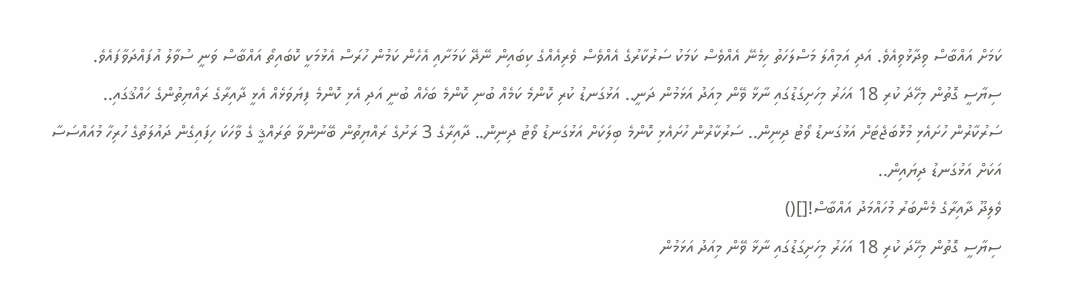ކަމަށް އައްބާސް ވިދާޅުވިއެވެ. އަދި އަމިއްލަ މަސްލަހަތު ހިމެނޭ އެއްވެސް ކަމަކު ސަރުކާރުގެ އެއްވެސް ވެރިއެއްގެ ކިބައިން ނޭދޭ ކަމަށާއި އެހެން ކަމުން ހުރަސް އެޅުމަކީ ކޮބައިތޯ އައްބާސް ވަނީ ސުވާލު އުފައްދަވާފައެވެ.
ސިޔާސީ ގޮތުން މިހޭދަ ކުރި 18 އަހަރު މިހަށިގަޑުގައި ނާޅާ ވޭން މިއަދު އަޅަމުން ދަނީ.. އަޅުގަނޑު ކުރި ކޮންމެ ކަމެއް ބުނި ކޮންމެ ބަހެއް ބުނީ އަދި އެޅި ކޮންމެ ފިޔަވަޅެއް އެޅީ ދާއިރާގެ ރައްޔިތުންގެ ހައްޤުގައި.. ސަރުކާރުން ހުށައެޅި މުޅޮބަޖެޓަށް އަޅުގަނޑު ވޯޓު ދިނިން.. ސަރުކާރުން ހުށައެޅި ކޮންމެ ބިލަކަށް އަޅުގަނޑު ވޯޓު ދިނިން.. ދާއިރާގެ 3 ރަށުގެ ރައްޔިތުން ބޭނުންވާ ތަރައްޤީ ގެ ވާހަކަ ހިފައިގެން ދައުލަތުގެ ހުރިހާ މުއައްސަސާ އަކަށް އަޅުގަނޑު ދިޔައިން..
ވެލިދޫ ދާއިރާގެ މެންބަރު މުހައްމަދު އައްބާސް![]()
ސިޔާސީ ގޮތުން މިހޭދަ ކުރި 18 އަހަރު މިހަށިގަޑުގައި ނާޅާ ވޭން މިއަދު އަޅަމުން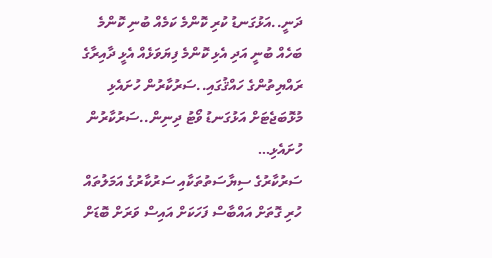ދަނީ..އަޅުގަނޑު ކުރި ކޮންމެ ކަމެއް ބުނި ކޮންމެ ބަހެއް ބުނީ އަދި އެޅި ކޮންމެ ފިޔަވަޅެއް އެޅީ ދާއިރާގެ ރައްޔިތުންގެ ހައްޤުގައި..ސަރުކާރުން ހުށައެޅި މުޅޮބަޖެޓަށް އަޅުގަނޑު ވޯޓު ދިނިން..ސަރުކާރުން ހުށައެޅި…
ސަރުކާރުގެ ސިޔާސަތުތަކާއި ސަރުކާރުގެ އަމަލުތައް ހުރި ގޮތަށް އައްބާސް ފަހަކަށް އައިސް ވަރަށް ބޮޑަށް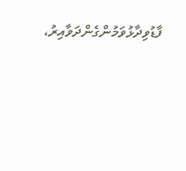ފާޑުވިދާޅުވަމުންގެންދަވާއިރު،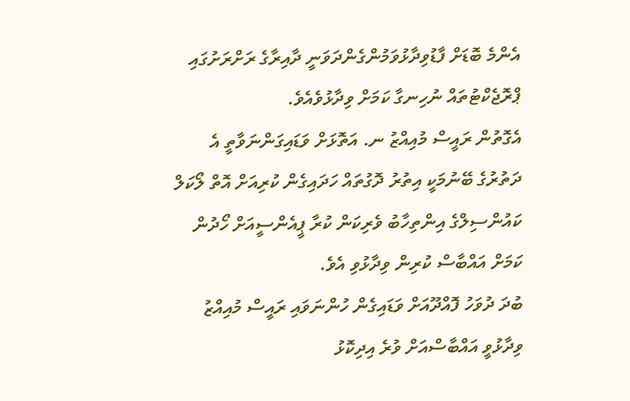އެންމެ ބޮޑަށް ފާޑުވިދާޅުވަމުންގެންދަވަނީ ދާއިރާގެ ރަށްރަށުގައި ޕްރޮޖެކްޓުތައް ނުހިނގާ ކަމަށް ވިދާޅުވެއެވެ.
އެގޮތުން ރައީސް މުއިއްޒު ނ. އަތޮޅަށް ވަޑައިގަންނަވާތީ އެ ދަތުރުގެ ބޭނުމަކީ އިތުރު ދޮގުތައް ހަދައިގެން ކުރިއަށް އޮތް ލޯކަލް ކައުންސިލްގެ އިންތިހާބު ވެރިކަން ކުރާ ޕީއެންސީއަށް ހޯދުން ކަމަށް އައްބާސް ކުރިން ވިދާޅުވި އެވެ.
ބުދަ ދުވަހު ފޮއްދޫއަށް ވަޑައިގެން ހުންނަވައި ރައީސް މުއިއްޒު ވިދާޅުވީ އައްބާސްއަށް ވުރެ އިދިކޮޅު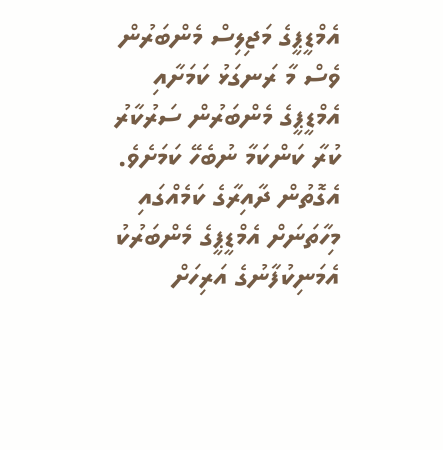އެމްޑީޕީގެ މަޖިލިސް މެންބަރުން ވެސް މާ ރަނގަޅު ކަމަށާއި އެމްޑީޕީގެ މެންބަރުން ސަރުކާރު ކުރާ ކަންކަމާ ނުބެހޭ ކަމަށެވެ.
އެގޮތުން ދާއިރާގެ ކަމެއްގައި މިހާތަނަށް އެމްޑީޕީގެ މެންބަރުކު އެމަނިކުފާނުގެ އަރިހަށް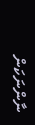ނާންނަކަން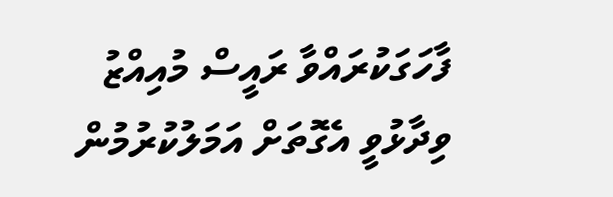ފާހަގަކުރައްވާ ރައީސް މުއިއްޒު ވިދާޅުވީ އެގޮތަށް އަމަލުކުރުމުން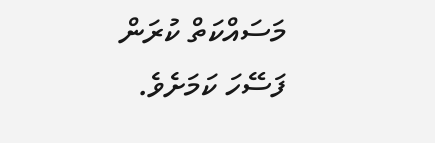މަސައްކަތް ކުރަން ފަސޭހަ ކަމަށެވެ.